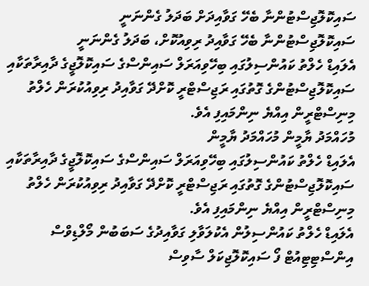ސައިކޮލޮޖިސްޓުންނާ ބެހޭ ގަވާއިދަށް ބަދަލު ގެންނަނީ
ސައިކޮލޮޖިސްޓުންނާ ބެހޭ ގަވާއިދު ރިވިއުކޮށް، ބަދަލު ގެންނަނީ
އެލައިޑް ހެލްތު ކައުންސިލުގައި ބިހޭވިއަރަލް ސައިންސްގެ ސައިކޮލޮޖީގެ ދާއިރާތަކާއި ސައިކޮލޮޖިސްޓުންގެ ގޮތުގައި ރަޖިސްޓްރީ ކޮށްދޭ ގަވާއިދު ރިވިއުކުރަން ހެލްތު މިނިސްޓްރީން އިއްޔެ ނިންމައިފި އެވެ.
މުހައްމަދު ޔާމީން މުހައްމަދު ޔާމީން
އެލައިޑް ހެލްތު ކައުންސިލުގައި ބިހޭވިއަރަލް ސައިންސްގެ ސައިކޮލޮޖީގެ ދާއިރާތަކާއި ސައިކޮލޮޖިސްޓުންގެ ގޮތުގައި ރަޖިސްޓްރީ ކޮށްދޭ ގަވާއިދު ރިވިއުކުރަން ހެލްތު މިނިސްޓްރީން އިއްޔެ ނިންމައިފި އެވެ.
އެލައިޑް ހެލްތު ކައުންސިލުން އެކުލަވާލި ގަވާއިދުގެ ސަބަބުން މޯލްޑިވްސް އިންސްޓިޓިއުޓް ފޯ ސައިކޮލޮޖިކަލް ސާވިސް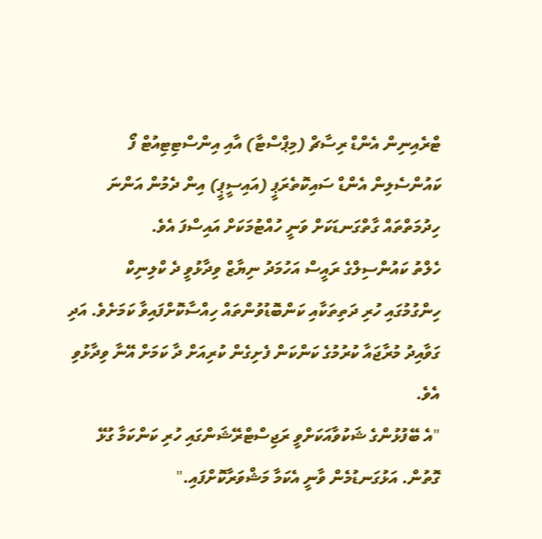ޓްރެއިނިން އެންޑް ރިސާޗް (މިޕްސްޓާ) އާއި އިންސްޓިޓިއުޓް ފޯ ކައުންސެލިން އެންޑް ސައިކޮތެރަޕީ (އައިސީޕީ) އިން ދެމުން އަންނަ ހިދުމަތްތައް ގާތްގަނޑަކަށް ވަނީ ހުއްޓުމަކަށް އައިސްފަ އެވެ.
ހެލްތު ކައުންސިލްގެ ރައީސް އަހުމަދު ނިޔާޒް ވިދާޅުވީ ދެ ކްލިނިކް ހިންގުމުގައި ހުރި ދަތިތަކާއި ކަންބޮޑުވުންތައް ހިއްސާކޮށްފައިވާ ކަމަށެވެ. އަދި ގަވާއިދު މުރާޖައާ ކުރުމުގެ ކަންކަން ފެށިގެން ކުރިއަށް ދާ ކަމަށް އޭނާ ވިދާޅުވި އެވެ.
"އެ ބޭފުޅުންގެ ޝަކުވާއަކަށްވީ ރަޖިސްޓްރޭޝަންގައި ހުރި ކަންކަމާ ގުޅޭ ގޮތުން. އަޅުގަނޑުމެން ވާނީ އެކަމާ މަޝްވަރާކޮށްފައި."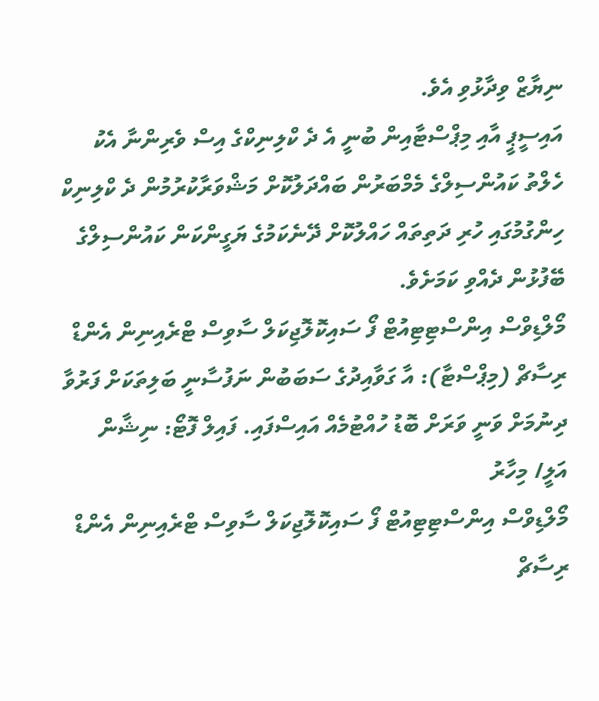ނިޔާޒް ވިދާޅުވި އެވެ.
އައިސީޕީ އާއި މިޕްސްޓާއިން ބުނީ އެ ދެ ކްލިނިކްގެ އިސް ވެރިންނާ އެކު ހެލްތު ކައުންސިލްގެ މެމްބަރުން ބައްދަލުކޮށް މަޝްވަރާކުރުމުން ދެ ކްލިނިކް ހިންގުމުގައި ހުރި ދަތިތައް ހައްލުކޮށް ދޭނެކަމުގެ ޔަގީންކަން ކައުންސިލްގެ ބޭފުޅުން ދެއްވި ކަމަށެވެ.
މޯލްޑިވްސް އިންސްޓިޓިއުޓް ފޯ ސައިކޮލޮޖިކަލް ސާވިސް ޓްރެއިނިން އެންޑް ރިސާޗް (މިޕްސްޓާ): އާ ގަވާއިދުގެ ސަބަބުން ނަފުސާނީ ބަލިތަކަށް ފަރުވާ ދިނުމަށް ވަނީ ވަރަށް ބޮޑު ހުއްޓުމެއް އައިސްފައި. ފައިލް ފޮޓޯ: ނިޝާން އަލީ/ މިހާރު
މޯލްޑިވްސް އިންސްޓިޓިއުޓް ފޯ ސައިކޮލޮޖިކަލް ސާވިސް ޓްރެއިނިން އެންޑް ރިސާޗް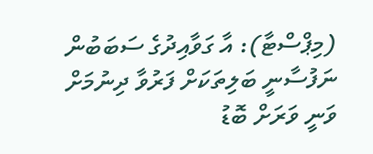(މިޕްސްޓާ): އާ ގަވާއިދުގެ ސަބަބުން ނަފުސާނީ ބަލިތަކަށް ފަރުވާ ދިނުމަށް ވަނީ ވަރަށް ބޮޑު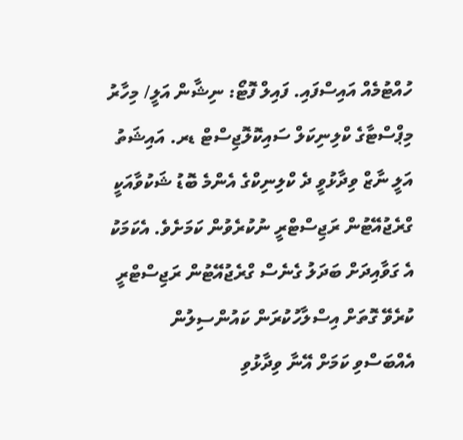ހުއްޓުމެއް އައިސްފައި. ފައިލް ފޮޓޯ: ނިޝާން އަލީ/ މިހާރު
މިޕްސްޓާގެ ކްލިނިކަލް ސައިކޮލޮޖިސްޓް ޑރ. އައިޝަތު އަލީ ނާޒް ވިދާޅުވީ ދެ ކްލިނިކްގެ އެންމެ ބޮޑު ޝަކުވާއަކީ ގްރެޖުއޭޓުން ރަޖިސްޓްރީ ނުކުރެވުން ކަމަށެވެ. އެކަމަކު އެ ގަވާއިދަށް ބަދަލު ގެނެސް ގްރެޖުއޭޓުން ރަޖިސްޓްރީ ކުރެވޭ ގޮތަށް އިސްލާހުކުރަން ކައުންސިލުން އެއްބަސްވި ކަމަށް އޭނާ ވިދާޅުވި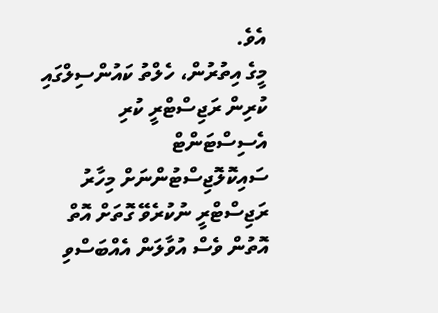އެވެ.
މީގެ އިތުރުން، ހެލްތު ކައުންސިލްގައި ކުރިން ރަޖިސްޓްރީ ކުރި އެސިސްޓަންޓް ސައިކޮލޮޖިސްޓުންނަށް މިހާރު ރަޖިސްޓްރީ ނުކުރެވޭ ގޮތަށް އޮތް އޮތުން ވެސް އުވާލަން އެއްބަސްވި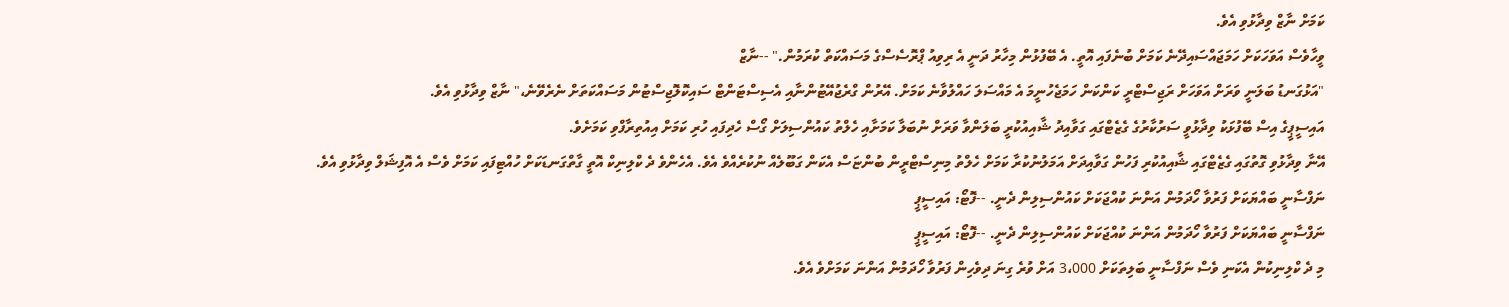ކަމަށް ނާޒް ވިދާޅުވި އެވެ.
ވީހާވެސް އަވަހަކަށް ހަމަޖައްސައިދޭނެ ކަމަށް ބުނެފައި އޮތީ. އެ ބޭފުޅުން މިހާރު ދަނީ އެ ރިވިއު ޕްރޮސެސްގެ މަސައްކަތް ކުރަމުން." --ނާޒް
"އަޅުގަނޑު ބަލަނީ ވަރަށް އަވަހަށް ރަޖިސްޓްރީ ކަންކަން ހަމަޖެހުނީމަ އެ މައްސަލަ ހައްލުވާނެ ކަމަށް. އޭރުން ގްރެޖުއޭޓުންނާއި އެސިސްޓަންޓް ސައިކޮލޮޖިސްޓުން މަސައްކަތަށް ނެރެވޭނެ،" ނާޒް ވިދާޅުވި އެވެ.
އައިސީޕީގެ އިސް ބޭފުޅަކު ވިދާޅުވީ ސަރުކާރުގެ ގެޒެޓްގައި ގަވާއިދު ޝާއިއުކުރީ ބަލަންވާ ވަރަށް ނުބަލާ ކަމަށާއި ހެލްތު ކައުންސިލަށް ގޯސް ހެދިފައި ހުރި ކަމަށް އިއުތިރާފްވި ކަމަށެވެ.
އޭނާ ވިދާޅުވި ގޮތުގައި ގެޒެޓްގައި ޝާއިއުކުރި ފަހުން ގަވާއިދަށް އަމަލުނުކުރާ ކަމަށް ހެލްތު މިނިސްޓްރީން ބުންޏަސް އެކަން ގަބޫލެއް ނުކުރެއްވެ އެވެ. އެހެންވެ ދެ ކްލިނިކް އޮތީ ގާތްގަނޑަކަށް ހުއްޓިފައި ކަމަށް ވެސް އެ އޮފިޝަލް ވިދާޅުވި އެވެ.
ނަފްސާނީ ބައްޔަކަށް ފަރުވާ ހޯދަމުން އަންނަ ކުއްޖަކަށް ކައުންސިލިން ދެނީ. --ފޮޓޯ: އައިސީޕީ
ނަފްސާނީ ބައްޔަކަށް ފަރުވާ ހޯދަމުން އަންނަ ކުއްޖަކަށް ކައުންސިލިން ދެނީ. --ފޮޓޯ: އައިސީޕީ
މި ދެ ކްލިނިކުން އެކަނި ވެސް ނަފްސާނީ ބަލިތަކަށް 3،000 އަށް ވުރެ ގިނަ ދިވެހިން ފަރުވާ ހޯދަމުން އަންނަ ކަމަށްވެ އެވެ.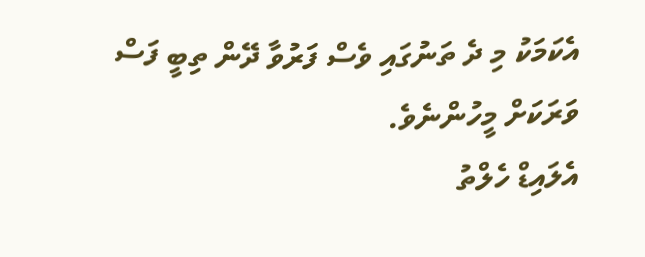އެކަމަކު މި ދެ ތަނުގައި ވެސް ފަރުވާ ދޭން ތިބީ ފަސް ވަރަކަށް މީހުންނެވެ.
އެލައިޑް ހެލްތު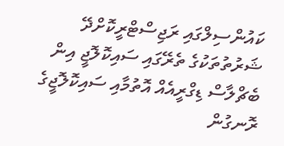ކައުންސިލްގައި ރަޖިސްޓްރީކޮށްދޭ ޝަރުތުތަކުގެ ތެރޭގައި ސައިކޮލޮޖީ އިން ބެޗްލާސް ޑިގްރީއެއް އޮތުމާއި ސައިކޮލޮޖީގެ ރޮނގުން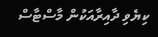ކިޔެވި ދާއިރާއަކުން މާސްޓާސް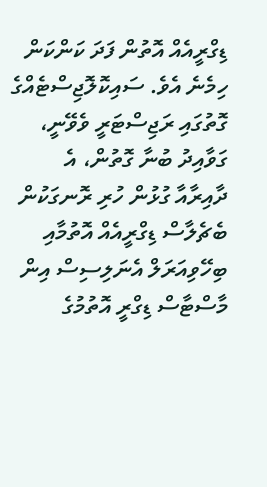ޑިގްރީއެއް އޮތުން ފަދަ ކަންކަން ހިމެނެ އެވެ. ސައިކޮލޮޖިސްޓެއްގެ ގޮތުގައި ރަޖިސްޓަރީ ވެވޭނީ، ގަވާއިދު ބުނާ ގޮތުން، އެ ދާއިރާއާ ގުޅުން ހުރި ރޮނގަކުން ބެޗެލާސް ޑިގްރީއެއް އޮތުމާއި ބިހޭވިއަރަލް އެނަލިސިސް އިން މާސްޓާސް ޑިގްރީ އޮތުމުގެ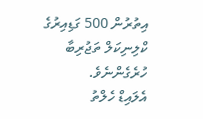އިތުރުން 500 ގަޑިއިރުގެ ކްލިނިކަލް ތަޖުރިބާ ހުރެގެންނެވެ.
އެލައިޑް ހެލްތު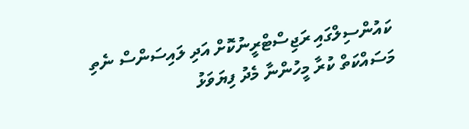ކައުންސިލްގައި ރަޖިސްޓްރީނުކޮށް އަދި ލައިސަންސް ނެތި މަސައްކަތް ކުރާ މީހުންނާ މެދު ފިޔަވަޅު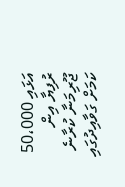އަޅައި 50،000 ރުފިޔާ އިން ޖޫރިމަނާ ކުރާނެ ކަމަށް ގަވާއިދުގައި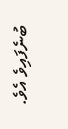ބުނެފައިވެ އެވެ.